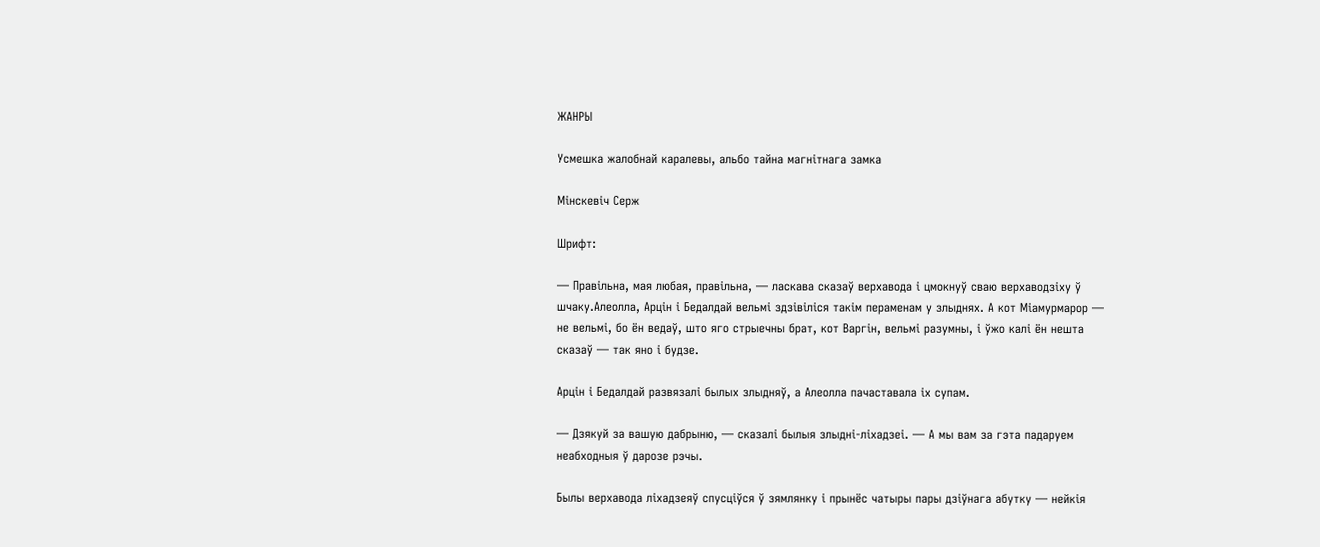ЖАНРЫ

Усмешка жалобнай каралевы, альбо тайна магнітнага замка

Мінскевіч Серж

Шрифт:

— Правільна, мая любая, правільна, — ласкава сказаў верхавода і цмокнуў сваю верхаводзіху ў шчаку.Алеолла, Арцін і Бедалдай вельмі здзівіліся такім пераменам у злыднях. А кот Міамурмарор — не вельмі, бо ён ведаў, што яго стрыечны брат, кот Варгін, вельмі разумны, і ўжо калі ён нешта сказаў — так яно і будзе.

Арцін і Бедалдай развязалі былых злыдняў, а Алеолла пачаставала іх супам.

— Дзякуй за вашую дабрыню, — сказалі былыя злыдні-ліхадзеі. — А мы вам за гэта падаруем неабходныя ў дарозе рэчы.

Былы верхавода ліхадзеяў спусціўся ў зямлянку і прынёс чатыры пары дзіўнага абутку — нейкія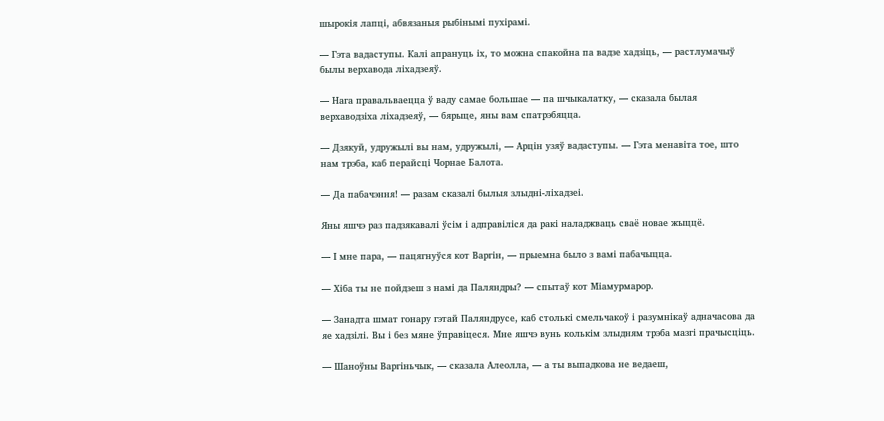шырокія лапці, абвязаныя рыбінымі пухірамі.

— Гэта вадаступы. Калі апрануць іх, то можна спакойна па вадзе хадзіць, — растлумачыў былы верхавода ліхадзеяў.

— Нага правальваецца ў ваду самае большае — па шчыкалатку, — сказала былая верхаводзіха ліхадзеяў, — бярыце, яны вам спатрэбяцца.

— Дзякуй, удружылі вы нам, удружылі, — Арцін узяў вадаступы. — Гэта менавіта тое, што нам трэба, каб перайсці Чорнае Балота.

— Да пабачэння! — разам сказалі былыя злыдні-ліхадзеі.

Яны яшчэ раз падзякавалі ўсім і адправіліся да ракі наладжваць сваё новае жыццё.

— І мне пара, — пацягнуўся кот Варгін, — прыемна было з вамі пабачыцца.

— Хіба ты не пойдзеш з намі да Паляндры? — спытаў кот Міамурмарор.

— Занадта шмат гонару гэтай Паляндрусе, каб столькі смельчакоў і разумнікаў адначасова да яе хадзілі. Вы і без мяне ўправіцеся. Мне яшчэ вунь колькім злыдням трэба мазгі прачысціць.

— Шаноўны Варгіньчык, — сказала Алеолла, — а ты выпадкова не ведаеш,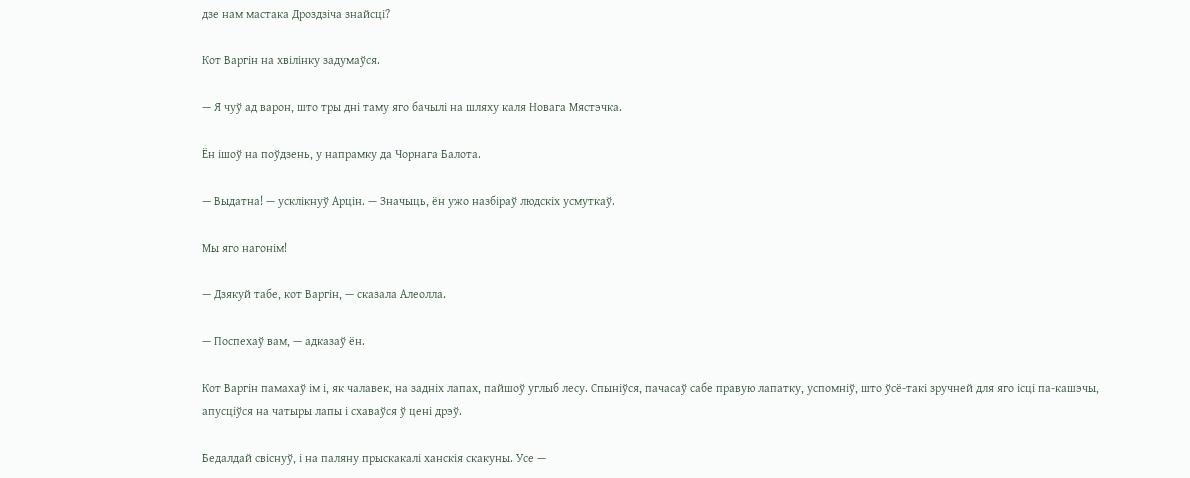дзе нам мастака Дроздзіча знайсці?

Кот Варгін на хвілінку задумаўся.

— Я чуў ад варон, што тры дні таму яго бачылі на шляху каля Новага Мястэчка.

Ён ішоў на поўдзень, у напрамку да Чорнага Балота.

— Выдатна! — усклікнуў Арцін. — Значыць, ён ужо назбіраў людскіх усмуткаў.

Мы яго нагонім!

— Дзякуй табе, кот Варгін, — сказала Алеолла.

— Поспехаў вам, — адказаў ён.

Кот Варгін памахаў ім і, як чалавек, на задніх лапах, пайшоў углыб лесу. Спыніўся, пачасаў сабе правую лапатку, успомніў, што ўсё-такі зручней для яго ісці па-кашэчы, апусціўся на чатыры лапы і схаваўся ў цені дрэў.

Бедалдай свіснуў, і на паляну прыскакалі ханскія скакуны. Усе —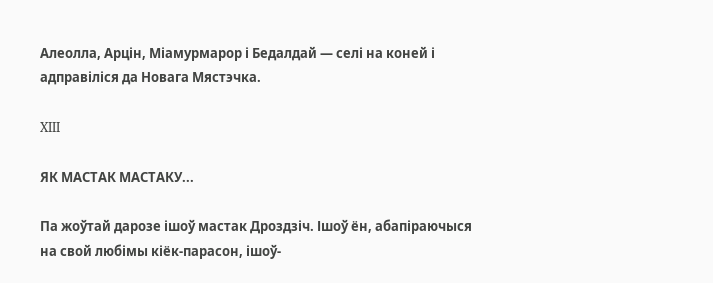Алеолла, Арцін, Міамурмарор і Бедалдай — селі на коней і адправіліся да Новага Мястэчка.

XIII

ЯК МАСТАК МАСТАКУ...

Па жоўтай дарозе ішоў мастак Дроздзіч. Ішоў ён, абапіраючыся на свой любімы кіёк-парасон, ішоў-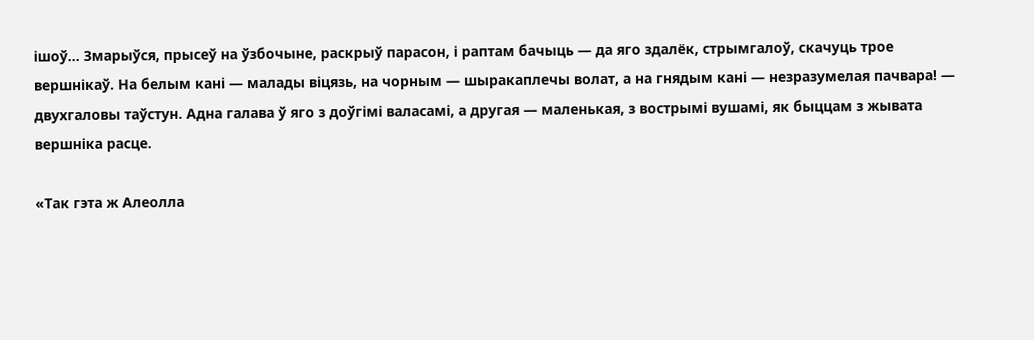ішоў... Змарыўся, прысеў на ўзбочыне, раскрыў парасон, і раптам бачыць — да яго здалёк, стрымгалоў, скачуць трое вершнікаў. На белым кані — малады віцязь, на чорным — шыракаплечы волат, а на гнядым кані — незразумелая пачвара! — двухгаловы таўстун. Адна галава ў яго з доўгімі валасамі, а другая — маленькая, з вострымі вушамі, як быццам з жывата вершніка расце.

«Так гэта ж Алеолла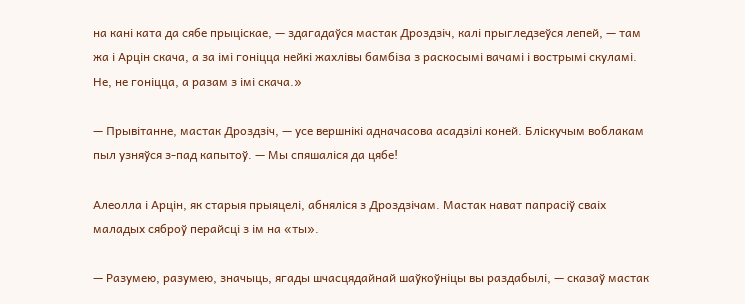на кані ката да сябе прыціскае, — здагадаўся мастак Дроздзіч, калі прыгледзеўся лепей, — там жа і Арцін скача, а за імі гоніцца нейкі жахлівы бамбіза з раскосымі вачамі і вострымі скуламі. Не, не гоніцца, а разам з імі скача.»

— Прывітанне, мастак Дроздзіч, — усе вершнікі адначасова асадзілі коней. Бліскучым воблакам пыл узняўся з-пад капытоў. — Мы спяшаліся да цябе!

Алеолла і Арцін, як старыя прыяцелі, абняліся з Дроздзічам. Мастак нават папрасіў сваіх маладых сяброў перайсці з ім на «ты».

— Разумею, разумею, значыць, ягады шчасцядайнай шаўкоўніцы вы раздабылі, — сказаў мастак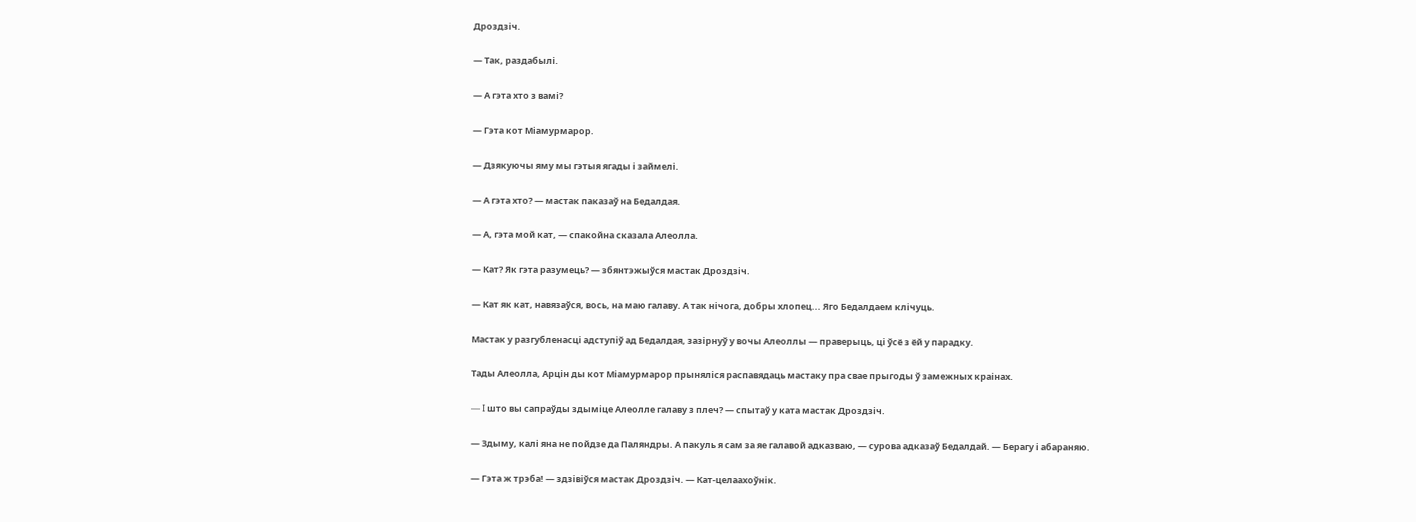Дроздзіч.

— Так, раздабылі.

— А гэта хто з вамі?

— Гэта кот Міамурмарор.

— Дзякуючы яму мы гэтыя ягады і займелі.

— А гэта хто? — мастак паказаў на Бедалдая.

— А, гэта мой кат, — спакойна сказала Алеолла.

— Кат? Як гэта разумець? — збянтэжыўся мастак Дроздзіч.

— Кат як кат, навязаўся, вось, на маю галаву. А так нічога, добры хлопец... Яго Бедалдаем клічуць.

Мастак у разгубленасці адступіў ад Бедалдая, зазірнуў у вочы Алеоллы — праверыць, ці ўсё з ёй у парадку.

Тады Алеолла, Арцін ды кот Міамурмарор прыняліся распавядаць мастаку пра свае прыгоды ў замежных краінах.

— I што вы сапраўды здыміце Алеолле галаву з плеч? — спытаў у ката мастак Дроздзіч.

— Здыму, калі яна не пойдзе да Паляндры. А пакуль я сам за яе галавой адказваю, — сурова адказаў Бедалдай. — Берагу і абараняю.

— Гэта ж трэба! — здзівіўся мастак Дроздзіч. — Кат-целаахоўнік.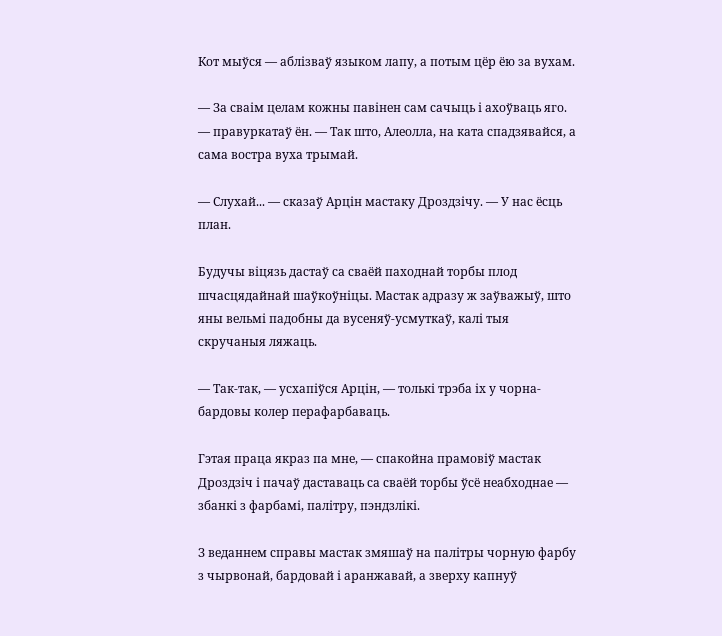Кот мыўся — аблізваў языком лапу, а потым цёр ёю за вухам.

— За сваім целам кожны павінен сам сачыць і ахоўваць яго. — правуркатаў ён. — Так што, Алеолла, на ката спадзявайся, а сама востра вуха трымай.

— Слухай... — сказаў Арцін мастаку Дроздзічу. — У нас ёсць план.

Будучы віцязь дастаў са сваёй паходнай торбы плод шчасцядайнай шаўкоўніцы. Мастак адразу ж заўважыў, што яны вельмі падобны да вусеняў-усмуткаў, калі тыя скручаныя ляжаць.

— Так-так, — усхапіўся Арцін, — толькі трэба іх у чорна-бардовы колер перафарбаваць.

Гэтая праца якраз па мне, — спакойна прамовіў мастак Дроздзіч і пачаў даставаць са сваёй торбы ўсё неабходнае — збанкі з фарбамі, палітру, пэндзлікі.

З веданнем справы мастак змяшаў на палітры чорную фарбу з чырвонай, бардовай і аранжавай, а зверху капнуў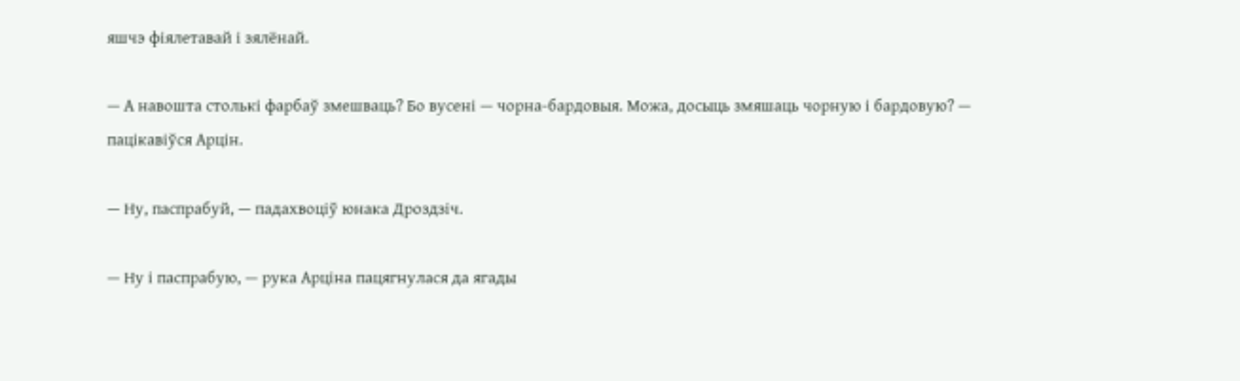яшчэ фіялетавай і зялёнай.

— А навошта столькі фарбаў змешваць? Бо вусені — чорна-бардовыя. Можа, досыць змяшаць чорную і бардовую? — пацікавіўся Арцін.

— Ну, паспрабуй, — падахвоціў юнака Дроздзіч.

— Ну і паспрабую, — рука Арціна пацягнулася да ягады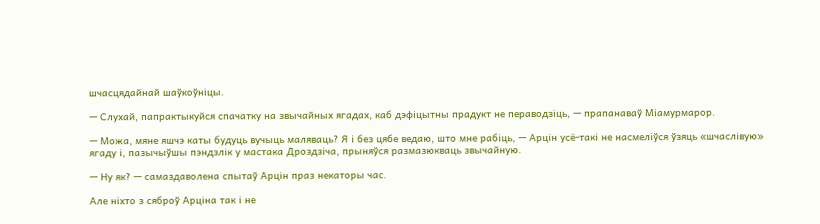шчасцядайнай шаўкоўніцы.

— Слухай, папрактыкуйся спачатку на звычайных ягадах, каб дэфіцытны прадукт не пераводзіць, — прапанаваў Міамурмарор.

— Можа, мяне яшчэ каты будуць вучыць маляваць? Я і без цябе ведаю, што мне рабіць, — Арцін усё-такі не насмеліўся ўзяць «шчаслівую» ягаду і, пазычыўшы пэндзлік у мастака Дроздзіча, прыняўся размазюкваць звычайную.

— Ну як? — самаздаволена спытаў Арцін праз некаторы час.

Але ніхто з сяброў Арціна так і не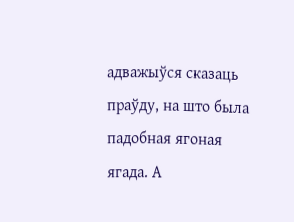адважыўся сказаць праўду, на што была падобная ягоная ягада. А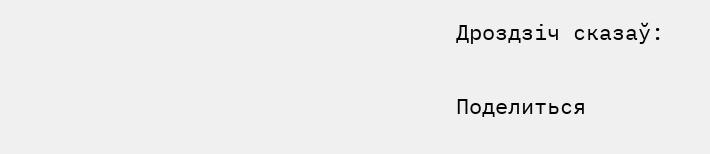Дроздзіч сказаў:

Поделиться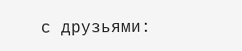с друзьями: